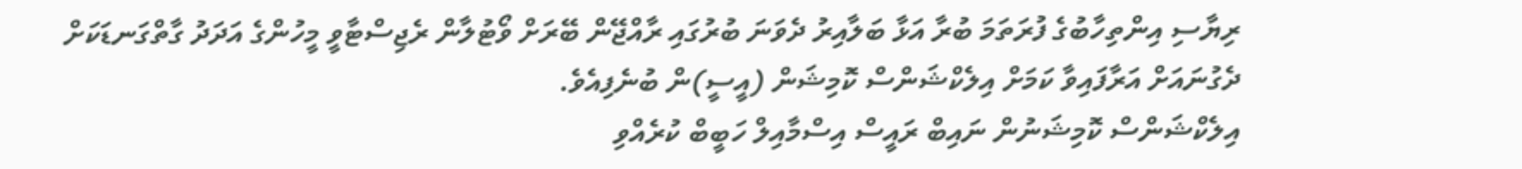ރިޔާސި އިންތިހާބުގެ ފުރަތަމަ ބުރާ އަޅާ ބަލާއިރު ދެވަނަ ބުރުގައި ރާއްޖޭން ބޭރަށް ވޯޓުލާން ރެޖިސްޓާވީ މީހުންގެ އަދަދު ގާތްގަނޑަކަށް ދެގުނައަށް އަރާފައިވާ ކަމަށް އިލެކްޝަންސް ކޮމިޝަން (އީސީ)ން ބުނެފިއެވެ.
އިލެކްޝަންސް ކޮމިޝަނުން ނައިބް ރައީސް އިސްމާއިލް ހަބީބް ކުރެއްވި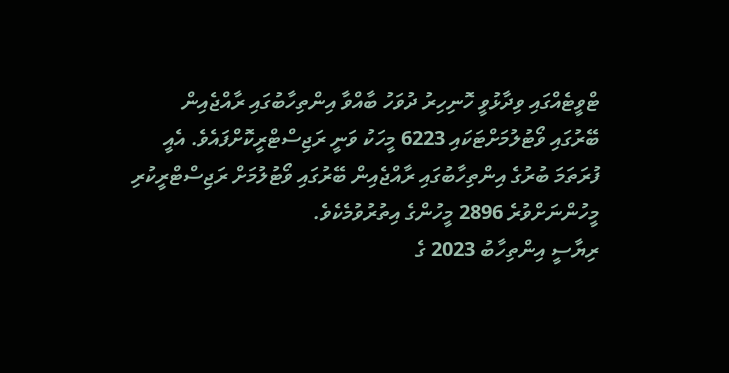ޓްވީޓެއްގައި ވިދާޅުވީ ހޮނިހިރު ދުވަހު ބާއްވާ އިންތިހާބުގައި ރާއްޖެއިން ބޭރުގައި ވޯޓުލުމަށްޓަކައި 6223 މީހަކު ވަނީ ރަޖިސްޓްރީކޮށްފައެވެ. އެއީ ފުރަތަމަ ބުރުގެ އިންތިހާބުގައި ރާއްޖެއިން ބޭރުގައި ވޯޓުލުމަށް ރަޖިސްޓްރީކުރި މީހުންނަށްވުރެ 2896 މީހުންގެ އިތުރުވުމެކެވެ.
ރިޔާސީ އިންތިހާބު 2023 ގެ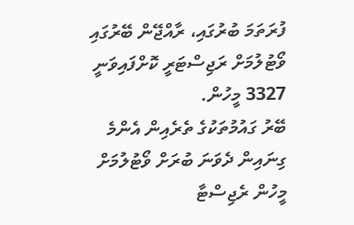ފުރަތަމަ ބުރުގައި، ރާއްޖޭން ބޭރުގައި ވޯޓުލުމަށް ރަޖިސްޓަރީ ކޮށްފައިވަނީ 3327 މީހުން.
ބޭރު ގައުމުތަކުގެ ތެރެއިން އެންމެ ގިނައިން ދެވަނަ ބުރަށް ވޯޓުލުމަށް މީހުން ރެޖިސްޓާ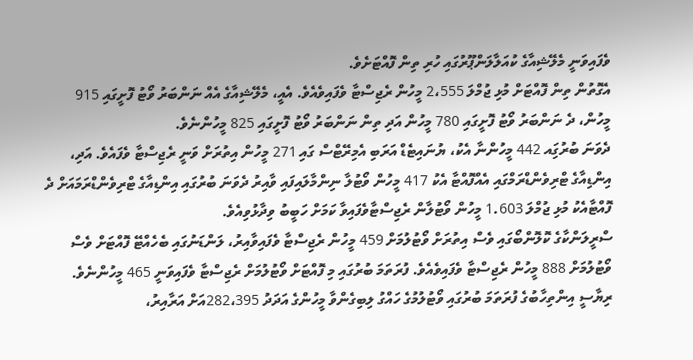ވެފައިވަނީ މެލޭޝިއާގެ ކުއަލާލަންޕޫރުގައި ހުރި ތިން ފޮއްޓަށެވެ.
އެގޮތުން ތިން ފޮއްޓަށް މުޅި ޖުމްލަ 2،555 މީހުން ރެޖިސްޓާ ވެފައިވެއެވެ. އެއީ، މެލޭޝިއާގެ އެއް ނަންބަރު ވޯޓު ފޮށީގައި 915 މީހުން، ދެ ނަންބަރު ވޯޓު ފޮށީގައި 780 މީހުން އަދި ތިން ނަންބަރު ވޯޓު ފޮށީގައި 825 މީހުންނެވެ.
ދެވަނަ ބުރުގަިއ 442 މީހުންނާ އެކު، ޔުނައިޓެޑް އަރަބި އެމިރޭޓްސް ގައި 271 މީހުން އިތުރަށް ވަނީ ރެޖިސްޓާ ވެފައެވެ. އަދި، އިންޑިއާގެ ޓްރިވެންޑްރަމްގައި އެއްފޮއްޓާ އެކު 417 މީހުން ވޯޓުލާ ނިންމާލައިފައި ވާއިރު ދެވަނަ ބުރުގައި އިންޑިއާގެ ޓްރިވެންޑްރަމައަށް ދެ ފޮއްޓާއެކު މުޅި ޖުމްލަ 1.603 މީހުން ވޯޓުލާން ރެޖިސްޓާވެފައިވާ ކަމަށް ހަބީބު ވިދާޅުވިއެވެ.
ސްރީލަންކާގެ ކޮލޮންބޯގައި ވެސް އިތުރަށް ވޯޓުލުމަށް 459 މީހުން ރެޖިސްޓާ ވެފައިވާއިރު، ލަންޑަނުގައި ބެހެއްޓޭ ފޮއްޓަށް ވެސް ވޯޓުލުމަށް 888 މީހުން ރެޖިސްޓާ ވެފައިވެއެވެ. ފުރަތަމަ ބުރުގައި މި ފޮއްޓަށް ވޯޓުލުމަށް ރެޖިސްޓާ ވެފައިވަނީ 465 މީހުންނެވެ.
ރިޔާސީ އިންތިހާބުގެ ފުރަތަމަ ބުރުގައި ވޯޓުލުމުގެ ހައްގު ލިބިގެންވާ މީހުންގެ އަދަދު 282،395އަށް އަރާއިރު،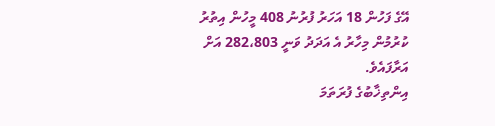އޭގެ ފަހުން 18 އަހަރު ފުރުނު 408 މީހުން އިތުރު ކުރުމުން މިހާރު އެ އަދަދު ވަނީ 282،803 އަށް އަރާފައެވެ.
އިންތިޚާބުގެ ފުރަތަމަ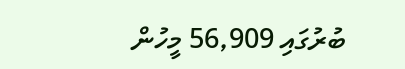ބުރުގައި 56,909 މީހުން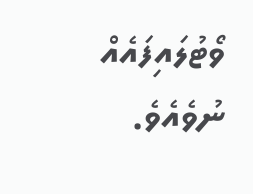ވޯޓުލައިފައެއް ނުވެއެވެ.